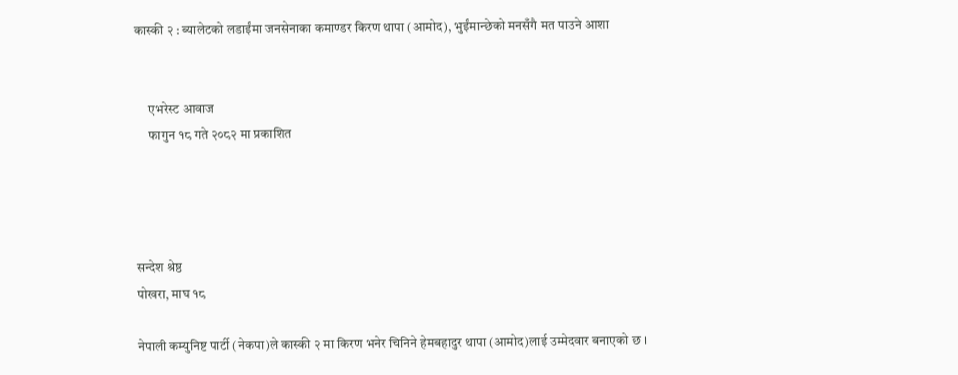कास्की २ : ब्यालेटको लडाईंमा जनसेनाका कमाण्डर किरण थापा (आमोद), भुईंमान्छेको मनसँगै मत पाउने आशा


     एभरेस्ट आवाज
     फागुन १८ गते २०८२ मा प्रकाशित




सन्देश श्रेष्ठ
पोखरा, माघ १८

नेपाली कम्युनिष्ट पार्टी (नेकपा)ले कास्की २ मा किरण भनेर चिनिने हेमबहादुर थापा (आमोद)लाई उम्मेदवार बनाएको छ ।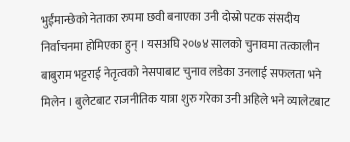भुईंमान्छेको नेताका रुपमा छवी बनाएका उनी दोस्रो पटक संसदीय निर्वाचनमा होमिएका हुन् । यसअघि २०७४ सालको चुनावमा तत्कालीन बाबुराम भट्टराई नेतृत्वको नेसपाबाट चुनाव लडेका उनलाई सफलता भने मिलेन । बुलेटबाट राजनीतिक यात्रा शुरु गरेका उनी अहिले भने व्यालेटबाट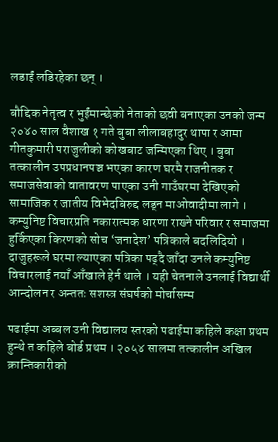लडाईं लडिरहेका छन् ।

बौद्दिक नेतृत्व र भुईंमान्छेको नेताको छवी बनाएका उनको जन्म २०४० साल वैशाख १ गते बुबा लीलाबहादुर थापा र आमा गीतकुमारी पराजुलीको कोखबाट जन्मिएका थिए । बुबा तत्कालीन उपप्रधानपञ्च भएका कारण घरमै राजनीतक र समाजसेवाको वातावरण पाएका उनी गाउँघरमा देखिएको सामाजिक र जातीय विभेदबिरुद्द लड्न माओवादीमा लागे । कम्युनिष्ट विचारप्रति नकारात्मक धारणा राख्ने परिवार र समाजमा हुर्किएका किरणको सोच ‘जनादेश’ पत्रिकाले बदलिदियो । दाजुहरूले घरमा ल्याएका पत्रिका पढ्दै जाँदा उनले कम्युनिष्ट विचारलाई नयाँ आँखाले हेर्न थाले । यही चेतनाले उनलाई विद्यार्थी आन्दोलन र अन्ततः सशस्त्र संघर्षको मोर्चासम्म

पढाईमा अब्बल उनी विद्यालय स्तरको पढाईमा कहिले कक्षा प्रथम हुन्थे त कहिले बोर्ड प्रथम । २०५४ सालमा तत्कालीन अखिल क्रान्तिकारीको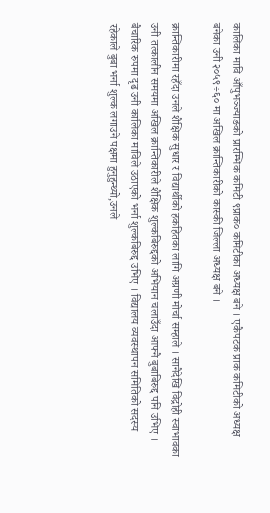कालिका मावि आँपुभञ्ज्याङको प्रारम्भिक कमिटी ९प्राक० कमिटीका अध्यक्ष बने । एकैपटक प्राक कमिटीको अध्यक्ष बनेका उनी २०५९÷६० मा अखिल क्रान्तिकारीको कास्की जिल्ला अध्यक्ष बने ।

क्रान्तिकारीमा रहँदा उनले शैक्षिक सुधार र विद्यार्थीको हकहितका लागि अग्रणी मोर्चा सम्हाले । सानैदेखि विद्रोही स्वाभावका उनी तत्कालीन समयमा अखिल क्रान्तिकारीले शैक्षिक शुल्कबिरुद्दको अभियान चलाउँदा आफ्नै बुबाबिरुद्द पनि उभिए । बैचारिक रुपमा दृढ उनी कालिका माविले उठाएको भर्ना शुल्कबिरुद्द उभिए । विद्यालय व्यवस्थापन समितिको सदस्य रहेकाले बुबा भर्ना शुल्क लगाउने पक्षमा हुनुहुन्थ्यो,उनले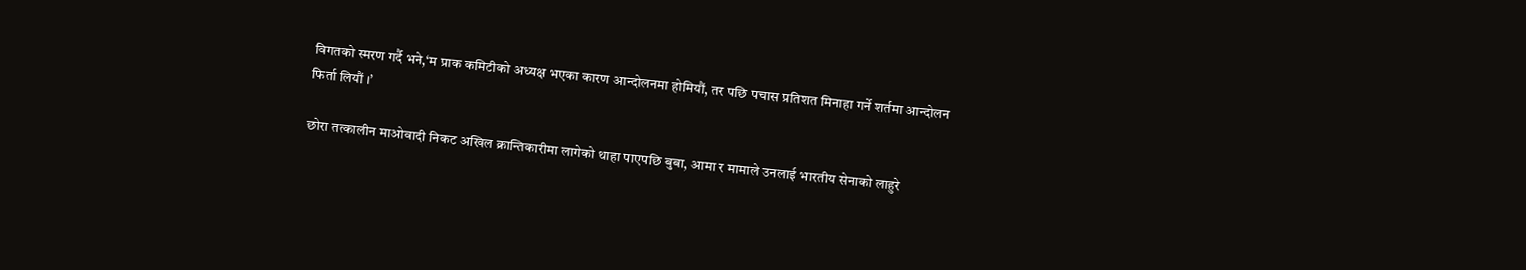विगतको स्मरण गर्दै भने,‘म प्राक कमिटीको अध्यक्ष भएका कारण आन्दोलनमा होमियौं, तर पछि पचास प्रतिशत मिनाहा गर्ने शर्तमा आन्दोलन फिर्ता लियौं ।’

छोरा तत्कालीन माओवादी निकट अखिल क्रान्तिकारीमा लागेको थाहा पाएपछि बुबा, आमा र मामाले उनलाई भारतीय सेनाको लाहुरे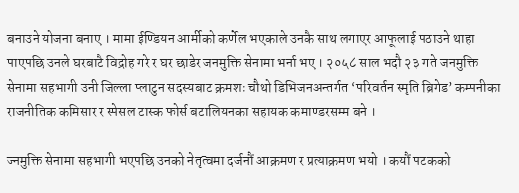बनाउने योजना बनाए । मामा ईण्डियन आर्मीको कर्णेल भएकाले उनकै साथ लगाएर आफूलाई पठाउने थाहा पाएपछि उनले घरबाटै विद्रोह गरे र घर छाडेर जनमुक्ति सेनामा भर्ना भए । २०५८ साल भदौ २३ गते जनमुक्ति सेनामा सहभागी उनी जिल्ला प्लाटुन सदस्यबाट क्रमशः चौथो डिभिजनअन्तर्गत ‘परिवर्तन स्मृति ब्रिगेड’ कम्पनीका राजनीतिक कमिसार र स्पेसल टास्क फोर्स बटालियनका सहायक कमाण्डरसम्म बने ।

ज्नमुक्ति सेनामा सहभागी भएपछि उनको नेतृत्वमा दर्जनौं आक्रमण र प्रत्याक्रमण भयो । कयौं पटकको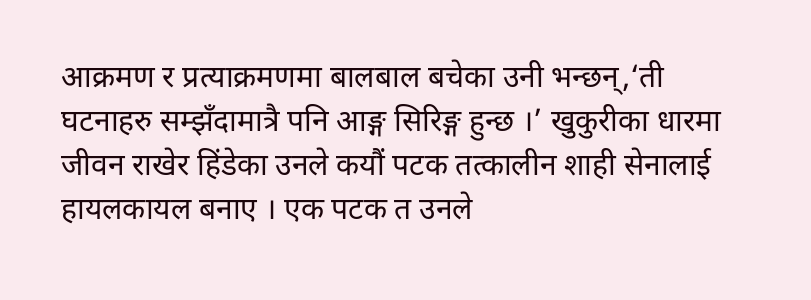आक्रमण र प्रत्याक्रमणमा बालबाल बचेका उनी भन्छन्,‘ती घटनाहरु सम्झँदामात्रै पनि आङ्ग सिरिङ्ग हुन्छ ।’ खुकुरीका धारमा जीवन राखेर हिंडेका उनले कयौं पटक तत्कालीन शाही सेनालाई हायलकायल बनाए । एक पटक त उनले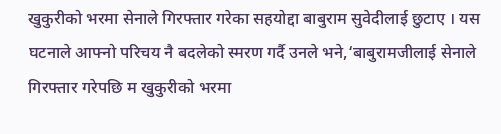खुकुरीको भरमा सेनाले गिरफ्तार गरेका सहयोद्दा बाबुराम सुवेदीलाई छुटाए । यस घटनाले आफ्नो परिचय नै बदलेको स्मरण गर्दै उनले भने,‘बाबुरामजीलाई सेनाले गिरफ्तार गरेपछि म खुकुरीको भरमा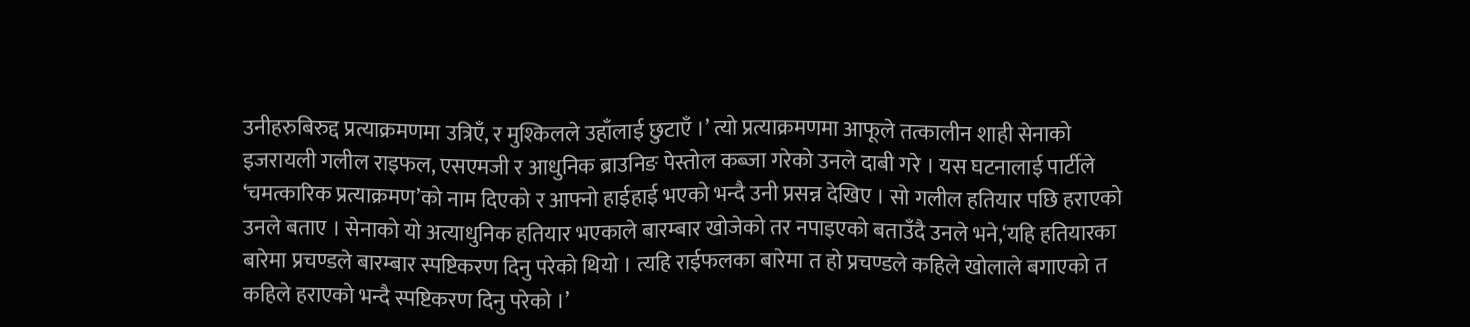उनीहरुबिरुद्द प्रत्याक्रमणमा उत्रिएँ, र मुश्किलले उहाँलाई छुटाएँ ।’ त्यो प्रत्याक्रमणमा आफूले तत्कालीन शाही सेनाको इजरायली गलील राइफल, एसएमजी र आधुनिक ब्राउनिङ पेस्तोल कब्जा गरेको उनले दाबी गरे । यस घटनालाई पार्टीले ‘चमत्कारिक प्रत्याक्रमण’को नाम दिएको र आफ्नो हाईहाई भएको भन्दै उनी प्रसन्न देखिए । सो गलील हतियार पछि हराएको उनले बताए । सेनाको यो अत्याधुनिक हतियार भएकाले बारम्बार खोजेको तर नपाइएको बताउँदै उनले भने,‘यहि हतियारका बारेमा प्रचण्डले बारम्बार स्पष्टिकरण दिनु परेको थियो । त्यहि राईफलका बारेमा त हो प्रचण्डले कहिले खोलाले बगाएको त कहिले हराएको भन्दै स्पष्टिकरण दिनु परेको ।’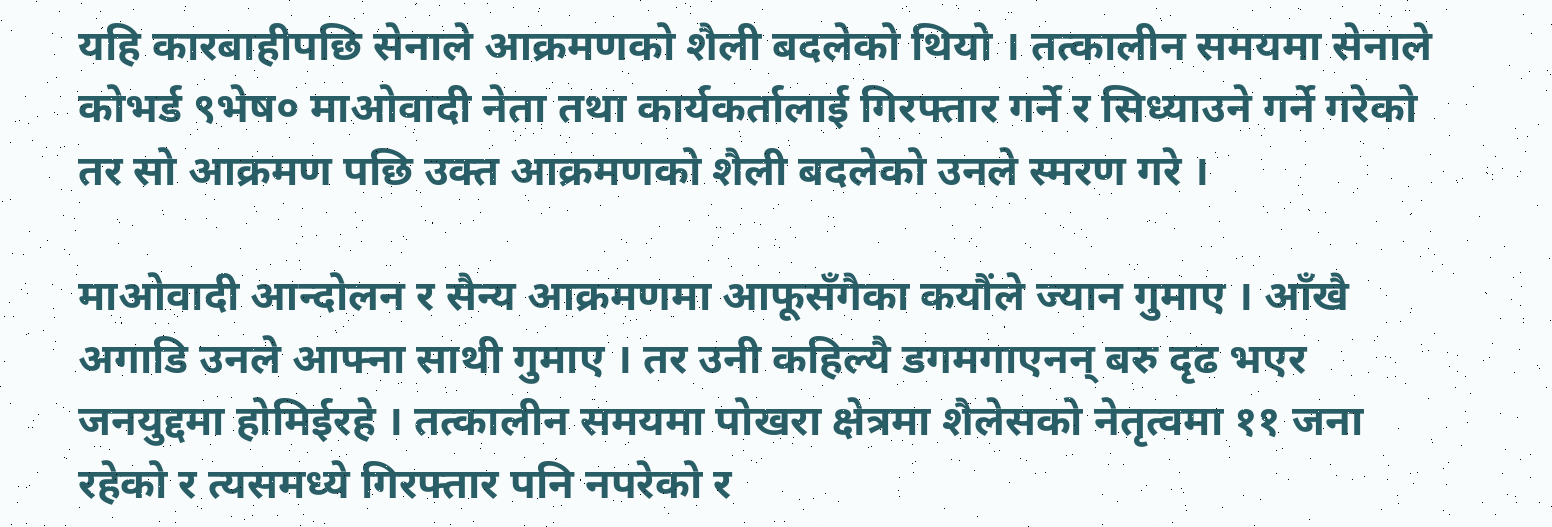यहि कारबाहीपछि सेनाले आक्रमणको शैली बदलेको थियो । तत्कालीन समयमा सेनाले कोभर्ड ९भेष० माओवादी नेता तथा कार्यकर्तालाई गिरफ्तार गर्ने र सिध्याउने गर्ने गरेको तर सो आक्रमण पछि उक्त आक्रमणको शैली बदलेको उनले स्मरण गरे ।

माओवादी आन्दोलन र सैन्य आक्रमणमा आफूसँगैका कयौंले ज्यान गुमाए । आँखै अगाडि उनले आफ्ना साथी गुमाए । तर उनी कहिल्यै डगमगाएनन् बरु दृढ भएर जनयुद्दमा होमिईरहे । तत्कालीन समयमा पोखरा क्षेत्रमा शैलेसको नेतृत्वमा ११ जना रहेको र त्यसमध्ये गिरफ्तार पनि नपरेको र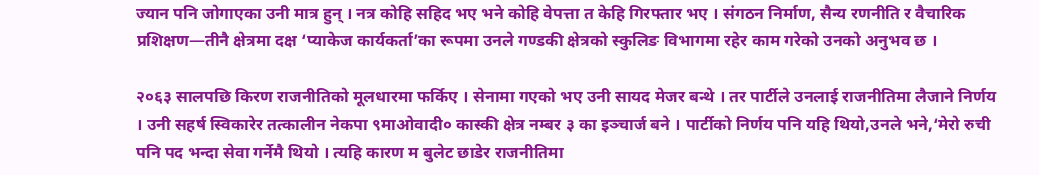ज्यान पनि जोगाएका उनी मात्र हुन् । नत्र कोहि सहिद भए भने कोहि वेपत्ता त केहि गिरफ्तार भए । संगठन निर्माण, सैन्य रणनीति र वैचारिक प्रशिक्षण—तीनै क्षेत्रमा दक्ष ‘प्याकेज कार्यकर्ता’का रूपमा उनले गण्डकी क्षेत्रको स्कुलिङ विभागमा रहेर काम गरेको उनको अनुभव छ ।

२०६३ सालपछि किरण राजनीतिको मूलधारमा फर्किए । सेनामा गएको भए उनी सायद मेजर बन्थे । तर पार्टीले उनलाई राजनीतिमा लैजाने निर्णय । उनी सहर्ष स्विकारेर तत्कालीन नेकपा ९माओवादी० कास्की क्षेत्र नम्बर ३ का इञ्चार्ज बने । पार्टीको निर्णय पनि यहि थियो,उनले भने,‘मेरो रुची पनि पद भन्दा सेवा गर्नेमै थियो । त्यहि कारण म बुलेट छाडेर राजनीतिमा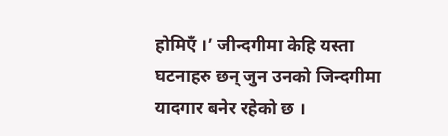होमिएँ ।’ जीन्दगीमा केहि यस्ता घटनाहरु छन् जुन उनको जिन्दगीमा यादगार बनेर रहेको छ ।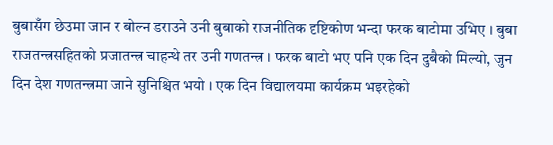बुबासँग छेउमा जान र बोल्न डराउने उनी बुबाको राजनीतिक दृष्टिकोण भन्दा फरक बाटोमा उभिए । बुबा राजतन्त्रसहितको प्रजातन्त्र चाहन्थे तर उनी गणतन्त्र । फरक बाटो भए पनि एक दिन दुबैको मिल्यो, जुन दिन देश गणतन्त्रमा जाने सुनिश्चित भयो । एक दिन विद्यालयमा कार्यक्रम भइरहेको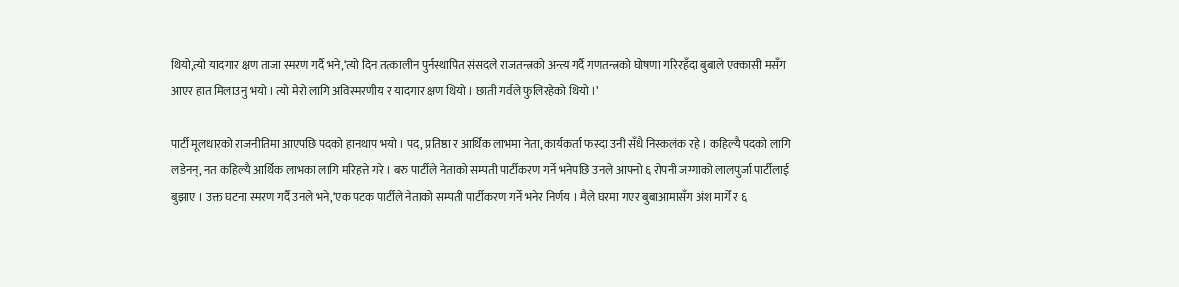थियो,त्यो यादगार क्षण ताजा स्मरण गर्दै भने,‘त्यो दिन तत्कालीन पुर्नस्थापित संसदले राजतन्त्रको अन्त्य गर्दै गणतन्त्रको घोषणा गरिरहँदा बुबाले एक्कासी मसँग आएर हात मिलाउनु भयो । त्यो मेरो लागि अविस्मरणीय र यादगार क्षण थियो । छाती गर्वले फुलिरहेको थियो ।’

पार्टी मूलधारको राजनीतिमा आएपछि पदको हानथाप भयो । पद, प्रतिष्ठा र आर्थिक लाभमा नेता, कार्यकर्ता फस्दा उनी सँधै निस्कलंक रहे । कहिल्यै पदको लागि लडेनन्, नत कहिल्यै आर्थिक लाभका लागि मरिहत्ते गरे । बरु पार्टीले नेताको सम्पती पार्टीकरण गर्ने भनेपछि उनले आफ्नो ६ रोपनी जग्गाको लालपुर्जा पार्टीलाई बुझाए । उक्त घटना स्मरण गर्दै उनले भने,‘एक पटक पार्टीले नेताको सम्पती पार्टीकरण गर्ने भनेर निर्णय । मैले घरमा गएर बुबाआमासँग अंश मागेँ र ६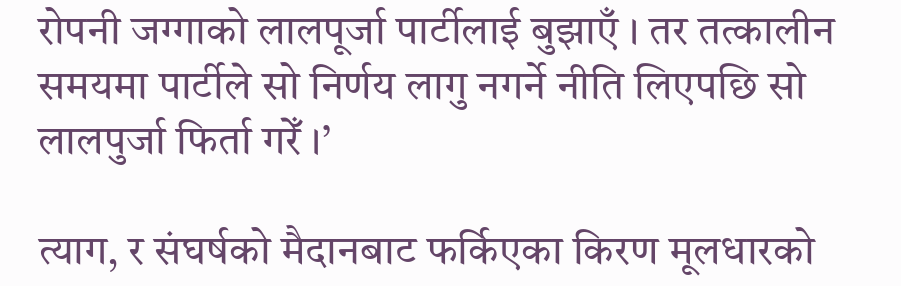रोपनी जग्गाको लालपूर्जा पार्टीलाई बुझाएँ । तर तत्कालीन समयमा पार्टीले सो निर्णय लागु नगर्ने नीति लिएपछि सो लालपुर्जा फिर्ता गरेँ ।’

त्याग, र संघर्षको मैदानबाट फर्किएका किरण मूलधारको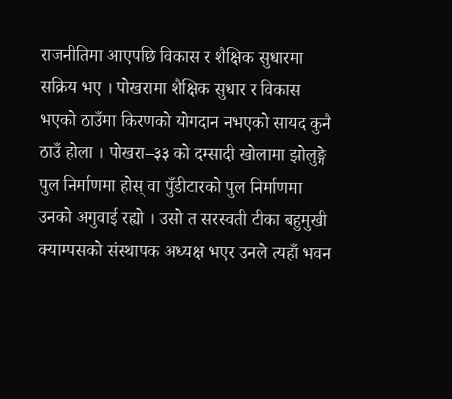राजनीतिमा आएपछि विकास र शैक्षिक सुधारमा सक्रिय भए । पोखरामा शैक्षिक सुधार र विकास भएको ठाउँमा किरणको योगदान नभएको सायद कुनै ठाउँ होला । पोखरा–३३ को दम्सादी खोलामा झोलुङ्गे पुल निर्माणमा होस् वा पुँडीटारको पुल निर्माणमा उनको अगुवाई रह्यो । उसो त सरस्वती टीका बहुमुखी क्याम्पसको संस्थापक अध्यक्ष भएर उनले त्यहाँ भवन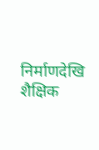निर्माणदेखि शैक्षिक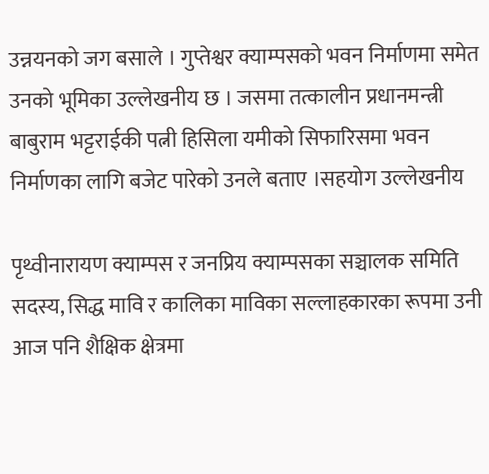उन्नयनको जग बसाले । गुप्तेश्वर क्याम्पसको भवन निर्माणमा समेत उनको भूमिका उल्लेखनीय छ । जसमा तत्कालीन प्रधानमन्त्री बाबुराम भट्टराईकी पत्नी हिसिला यमीको सिफारिसमा भवन निर्माणका लागि बजेट पारेको उनले बताए ।सहयोग उल्लेखनीय

पृथ्वीनारायण क्याम्पस र जनप्रिय क्याम्पसका सञ्चालक समिति सदस्य, सिद्ध मावि र कालिका माविका सल्लाहकारका रूपमा उनी आज पनि शैक्षिक क्षेत्रमा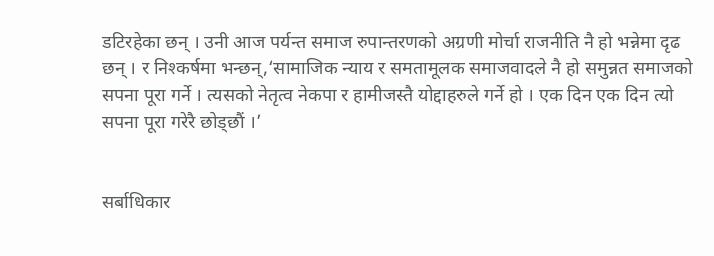डटिरहेका छन् । उनी आज पर्यन्त समाज रुपान्तरणको अग्रणी मोर्चा राजनीति नै हो भन्नेमा दृढ छन् । र निश्कर्षमा भन्छन्,‘सामाजिक न्याय र समतामूलक समाजवादले नै हो समुन्नत समाजको सपना पूरा गर्ने । त्यसको नेतृत्व नेकपा र हामीजस्तै योद्दाहरुले गर्ने हो । एक दिन एक दिन त्यो सपना पूरा गरेरै छोड्छौं ।’


सर्बाधिकार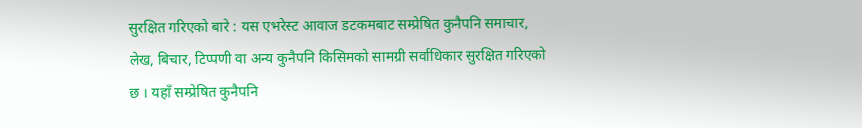सुरक्षित गरिएको बारे : यस एभरेस्ट आवाज डटकमबाट सम्प्रेषित कुनैपनि समाचार, लेख, बिचार, टिप्पणी वा अन्य कुनैपनि किसिमको सामग्री सर्वाधिकार सुरक्षित गरिएको छ । यहाँ सम्प्रेषित कुनैपनि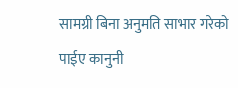सामग्री बिना अनुमति साभार गरेको पाईए कानुनी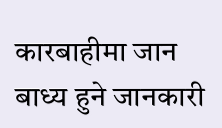कारबाहीमा जान बाध्य हुने जानकारी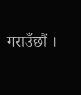गराउँछौं ।